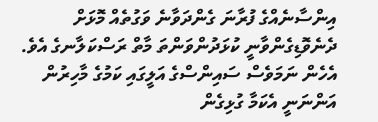އިންސާނެއްގެ ފުރާނަ ގެންދަވާނެ ވަގުތެއް މޮޅަށް ދެނެވޮޑިގެންވާނީ ކުޅަދުންވަންތަ މާތް ރަސްކަލާނގެ އެވެ. އެހެން ނަމަވެސް ސައިންސްގެ އަލީގައި ކަމުގެ މާހިރުން އަންނަނީ އެކަމާ ގުޅިގެން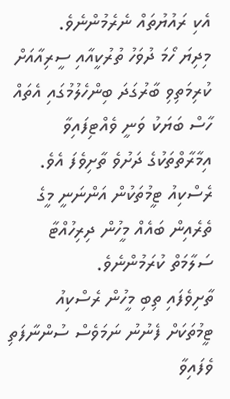އެކި ރައުޔުތައް ނެރެމުންނެވެ.
މިދިޔަ ހޯމަ ދުވަހު ތުރުކީއާއި ސީރިއާއަށް ކުރިމަތިވި ބާރުގަދަ ބިންހެލުމުގައި އެތައް ހާސް ބަޔަކު ވަނީ ވެއްޓިފައިވާ އިމާރާތްތަކުގެ ދަށުވެ ތާށިވެފަ އެވެ. ރެސްކިއު ޓީމުތަކުން އަންނަނީ މީގެ ތެރެއިން ބައެއް މީހުން ދިރިހުއްޓާ ސަލާމަތް ކުރަމުންނެވެ.
ތާށިވެފައި ތިބި މީހުން ރެސްކިއު ޓީމުތަކަށް ފެނުނު ނަމަވެސް ސުންނާފަތި ވެފައިވާ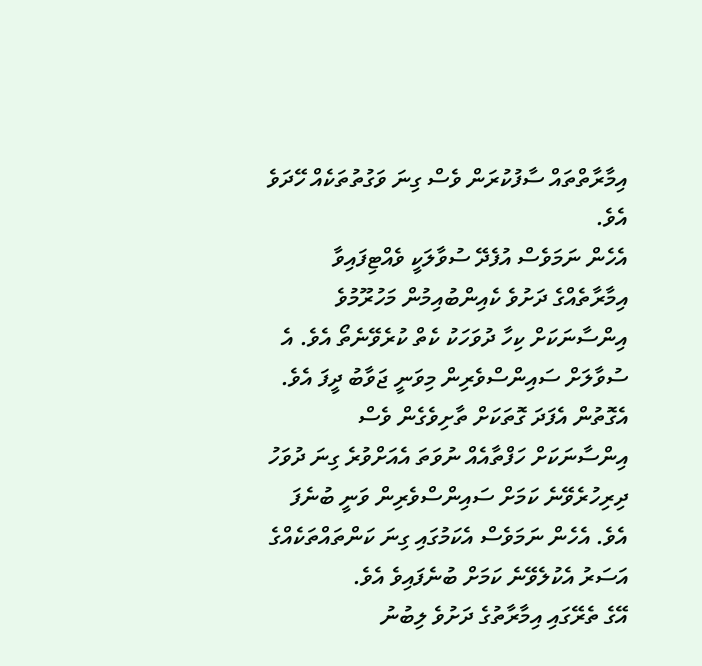އިމާރާތްތައް ސާފުކުރަން ވެސް ގިނަ ވަގުތުތަކެއް ހޭދަވެ އެވެ.
އެހެން ނަމަވެސް އުފެދޭ ސުވާލަކީ ވެއްޓިފައިވާ އިމާރާތެއްގެ ދަށުވެ ކެއިންބުއިމުން މަހުރޫމުވެ އިންސާނަކަށް ކިހާ ދުވަހަކު ކެތް ކުރެވޭނެތޯ އެވެ. އެ ސުވާލަށް ސައިންސްވެރިން މިވަނީ ޖަވާބު ދީފަ އެވެ.
އެގޮތުން އެފަދަ ގޮތަކަށް ތާށިވެގެން ވެސް އިންސާނަކަށް ހަފްތާއެއް ނުވަތަ އެއަށްވުރެ ގިނަ ދުވަހު ދިރިހުރެވޭނެ ކަމަށް ސައިންސްވެރިން ވަނީ ބުނެފަ އެވެ. އެހެން ނަމަވެސް އެކަމުގައި ގިނަ ކަންތައްތަކެއްގެ އަސަރު އެކުލެވޭނެ ކަމަށް ބުނެފައިވެ އެވެ.
އޭގެ ތެރޭގައި އިމާރާތުގެ ދަށުވެ ލިބުނު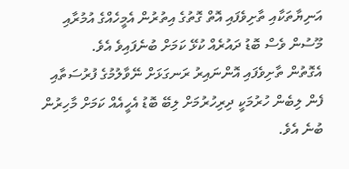އަނިޔާތަކާއި ތާށިވެފައި އޮތް ގޮތުގެ އިތުރުން އެމީހެއްގެ އުމުރާއި މޫސުން ވެސް ބޮޑު ދައުރެއް ކުޅޭ ކަމަށް ބުނެފައިވެ އެވެ.
އެގޮތުން ތާށިވެފައި އޮންނައިރު ރަނގަޅަށް ނޭވާލުމުގެ ފުރުސަތާއި ފެން ލިބެން ހުރުމަކީ ދިރިހުރުމަށް ލިބޭ ބޮޑު އެހީއެއް ކަމަށް މާހިރުން ބުނެ އެވެ.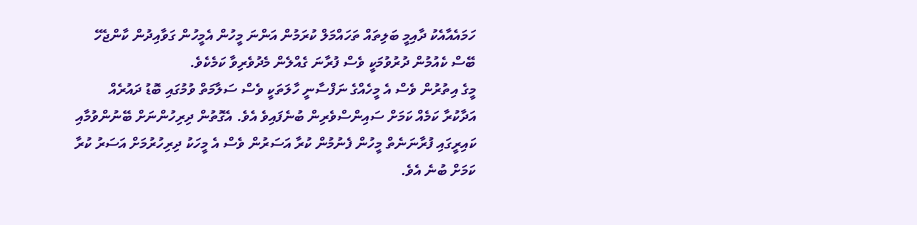ހަމައެއާއެކު ދާއިމީ ބަލިތައް ތަހައްމަލް ކުރަމުން އަންނަ މީހުން އެމީހުން ގަވާއިދުން ކާންޖެހޭ ބޭސް ކެއުމުން ދުރުވުމަކީ ވެސް ފުރާނަ ގެއްލެން މެދުވެރިވާ ކަމެކެވެ.
މީގެ އިތުރުން ވެސް އެ މީހެއްގެ ނަފްސާނީ ހާލަތަކީ ވެސް ސަލާމަތް ވުމުގައި ބޮޑު ދައުރެއް އަދާކުރާ ކަމެއް ކަމަށް ސައިންސްވެރިން ބުނެފައިވެ އެވެ. އެގޮތުން ދިރިހުންނަށް ބޭނުންވުމާއި ކައިރީގައި ފުރާނަނެތް މީހުން ފެނުމުން ކުރާ އަސަރުން ވެސް އެ މީހަކު ދިރިހުރުމަށް އަސަރު ކުރާ ކަމަށް ބުނެ އެވެ.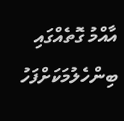އާއްމު ގޮތެއްގައި ބިންހެލުމަކަށްފަހު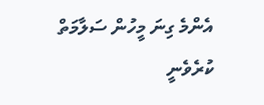އެންމެ ގިނަ މީހުން ސަލާމަތް ކުރެވެނީ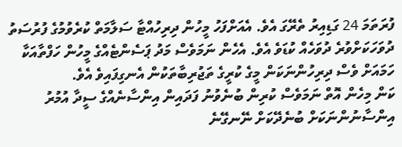ފުރަތަމަ 24 ގަޑިއިރު ތެރޭގަ އެވެ. އެއަށްފަހު މީހުން ދިރިހުއްޓާ ސަލާމަތް ކުރެވުމުގެ ފުރުސަތު ދުވަހަކަށްވުރެ ދުވަހެއް ކުޑަވެ އެވެ. އެހެން ނަމަވެސް މަދު ޕަސެންޓެއްގެ މީހުން ހަފްތާއަކާ ހަމައަށް ވެސް ދިރިހުންނަކަން މީގެ ކުރީގެ ތަޖުރިބާތަކުން އެނގިފައިވެ އެވެ.
ކަން މިހެން އޮތް ނަމަވެސް ކުރިން ބުނެވުނު ފަދައިން އިންސާނެއްގެ ސީދާ އުމުރު އިންސާނުންނަކަށް ބުނެދޭކަށް ނޭނގޭނެ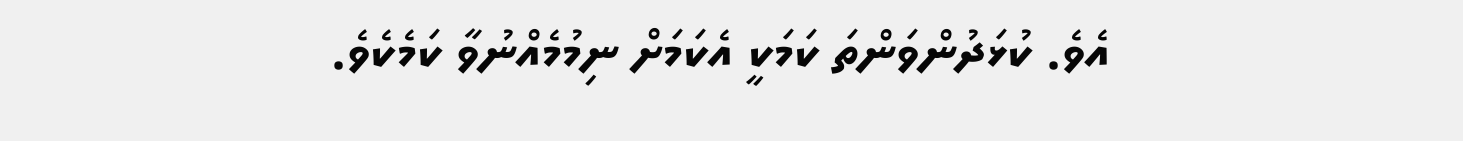އެވެ. ކުޅަދުންވަންތަ ކަމަކީ އެކަމަށް ނިމުމެއްނުވާ ކަމެކެވެ.